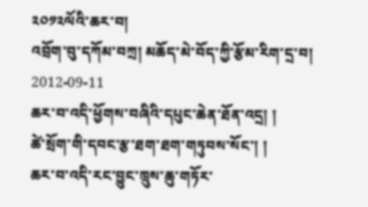༢༠༡༢ལོའི་ཆར་བ།
འབྲོག་བུ་དཀོམ་བཀྲ། མཆོད་མེ་བོད་ཀྱི་རྩོམ་རིག་དྲ་བ། 2012-09-11
ཆར་བ་འདི་ཕྱོགས་བཞིའི་དཔུང་ཆེན་ཐོན་འདྲ། །
ཚེ་སྲོག་གི་དབང་རྩ་ཐག་ཐག་གཏུབས་སོང་། །
ཆར་བ་འདི་རང་བྱུང་ཁྲུས་ཆུ་གཏོར་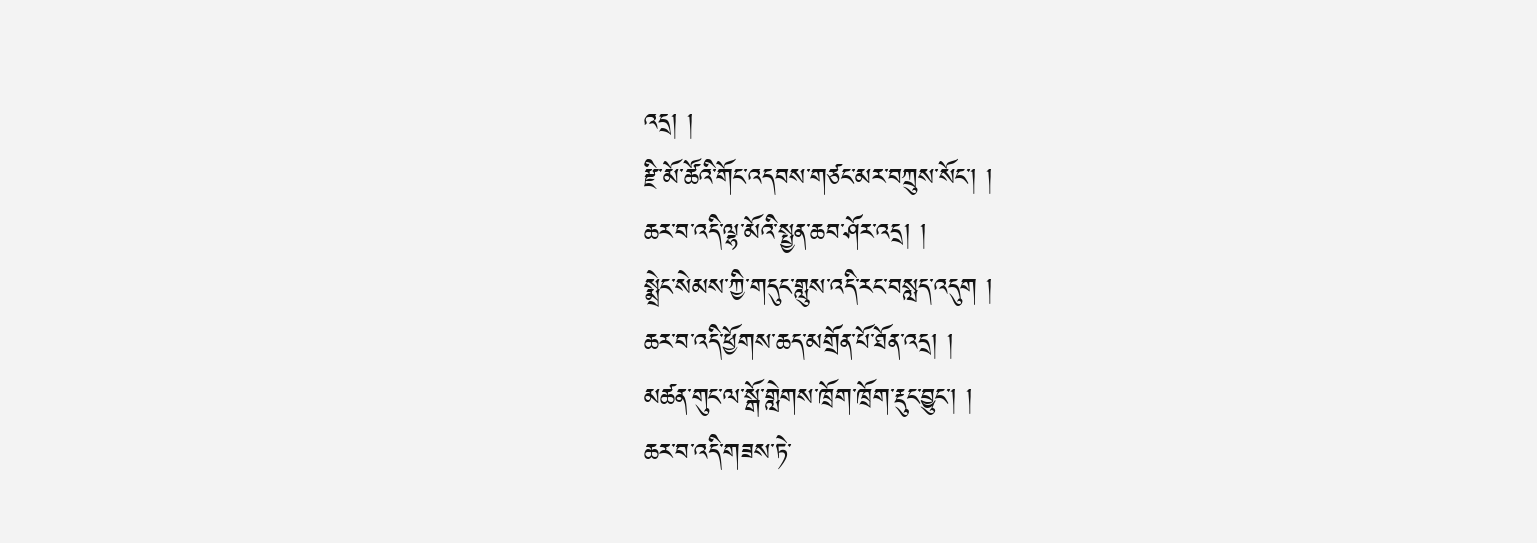འདྲ། །
རྫི་མོ་ཚོའི་གོང་འདབས་གཙང་མར་བཀྲུས་སོང་། །
ཆར་བ་འདི་ལྷ་མོའི་སྤྱན་ཆབ་ཤོར་འདྲ། །
སྨྲེང་སེམས་ཀྱི་གདུང་གླུས་འདི་རང་བསླད་འདུག །
ཆར་བ་འདི་ཕྱོགས་ཆད་མགྲོན་པོ་ཐོན་འདྲ། །
མཚན་གུང་ལ་སྒོ་གླེགས་ཁྲོག་ཁྲོག་རྡུང་བྱུང་། །
ཆར་བ་འདི་གཟས་ཏེ་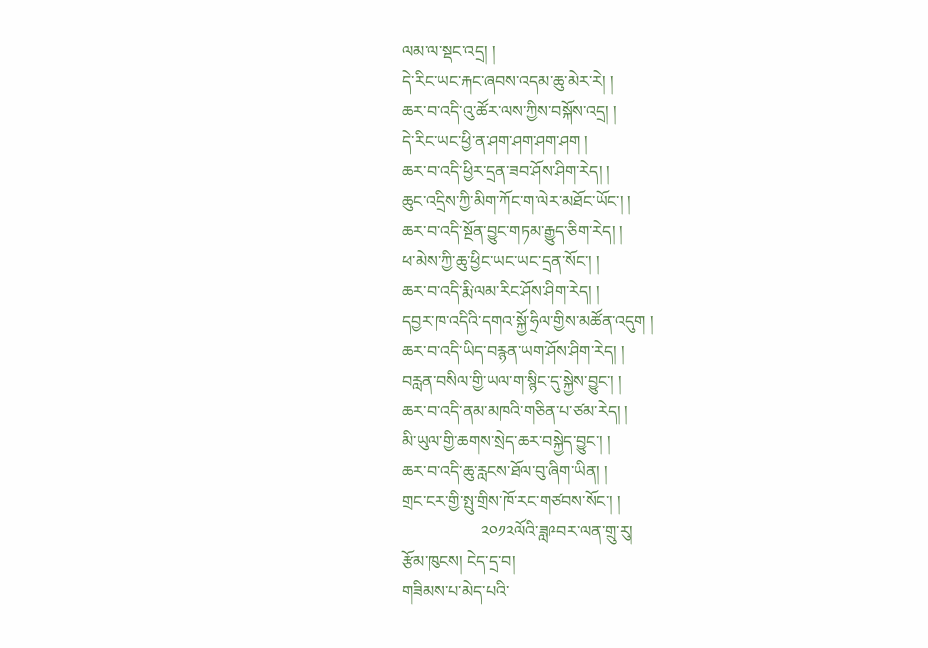ལམ་ལ་སྡང་འདྲ། །
དེ་རིང་ཡང་རྐང་ཞབས་འདམ་ཆུ་མེར་རེ། །
ཆར་བ་འདི་འུ་ཚོར་ལས་ཀྱིས་བསྐོས་འདྲ། །
དེ་རིང་ཡང་ཕྱི་ན་ཤག་ཤག་ཤག་ཤག །
ཆར་བ་འདི་ཕྱིར་དྲན་ཟབ་ཤོས་ཤིག་རེད། །
ཆུང་འདྲིས་ཀྱི་མིག་ཀོང་ག་ལེར་མཐོང་ཡོང་། །
ཆར་བ་འདི་སྔོན་བྱུང་གཏམ་རྒྱུད་ཅིག་རེད། །
ཕ་མེས་ཀྱི་ཆུ་ཕྱིང་ཡང་ཡང་དྲན་སོང་། །
ཆར་བ་འདི་རྨི་ལམ་རིང་ཤོས་ཤིག་རེད། །
དབྱར་ཁ་འདིའི་དགའ་སྐྱོ་ཧྲིལ་གྱིས་མཚོན་འདུག །
ཆར་བ་འདི་ཡིད་བརྙན་ཡག་ཤོས་ཤིག་རེད། །
བརླན་བསིལ་གྱི་ཡལ་ག་སྙིང་དུ་སྐྱེས་བྱུང་། །
ཆར་བ་འདི་ནམ་མཁའི་གཅིན་པ་ཙམ་རེད། །
མི་ཡུལ་གྱི་ཆགས་སྲེད་ཆར་བསྐྱེད་བྱུང་། །
ཆར་བ་འདི་ཆུ་རླངས་ཐོལ་བུ་ཞིག་ཡིན། །
གྲང་ངར་གྱི་སྤུ་གྲིས་ཁོ་རང་གཙབས་སོང་། །
                   ༢༠༡༢ལོའི་ཟླ༩བར་ལན་གྲུ་རུ།
རྩོམ་ཁུངས། ངེད་དྲ་བ།
གཟིམས་པ་མེད་པའི་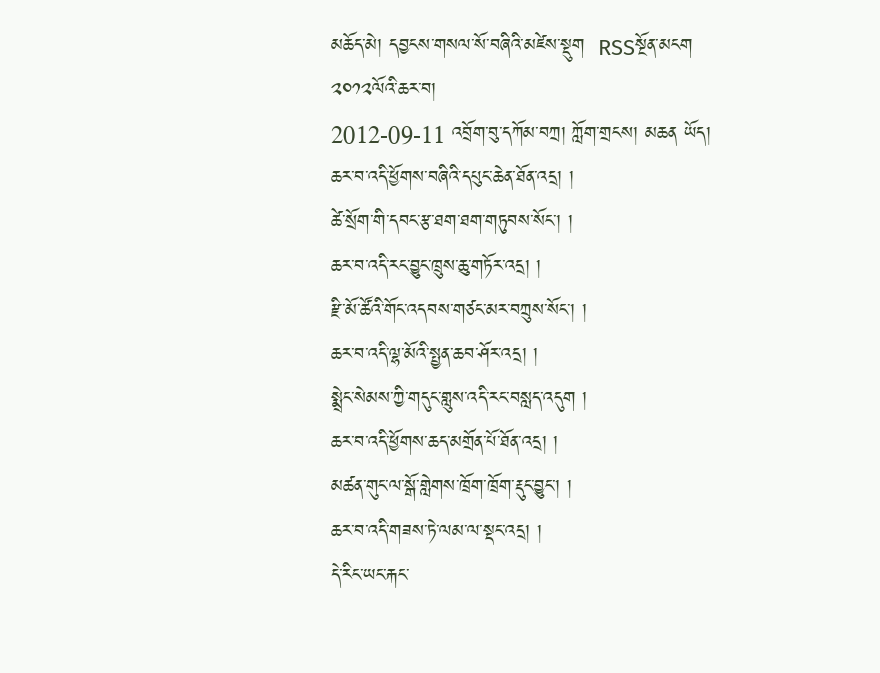མཆོད་མེ། དབྱངས་གསལ་སོ་བཞིའི་མཛེས་སྡུག  RSSསྔོན་མངག
༢༠༡༢ལོའི་ཆར་བ།
2012-09-11 འབྲོག་བུ་དཀོམ་བཀྲ། ཀློག་གྲངས། མཆན ཡོད།
ཆར་བ་འདི་ཕྱོགས་བཞིའི་དཔུང་ཆེན་ཐོན་འདྲ། །
ཚེ་སྲོག་གི་དབང་རྩ་ཐག་ཐག་གཏུབས་སོང་། །
ཆར་བ་འདི་རང་བྱུང་ཁྲུས་ཆུ་གཏོར་འདྲ། །
རྫི་མོ་ཚོའི་གོང་འདབས་གཙང་མར་བཀྲུས་སོང་། །
ཆར་བ་འདི་ལྷ་མོའི་སྤྱན་ཆབ་ཤོར་འདྲ། །
སྨྲེང་སེམས་ཀྱི་གདུང་གླུས་འདི་རང་བསླད་འདུག །
ཆར་བ་འདི་ཕྱོགས་ཆད་མགྲོན་པོ་ཐོན་འདྲ། །
མཚན་གུང་ལ་སྒོ་གླེགས་ཁྲོག་ཁྲོག་རྡུང་བྱུང་། །
ཆར་བ་འདི་གཟས་ཏེ་ལམ་ལ་སྡང་འདྲ། །
དེ་རིང་ཡང་རྐང་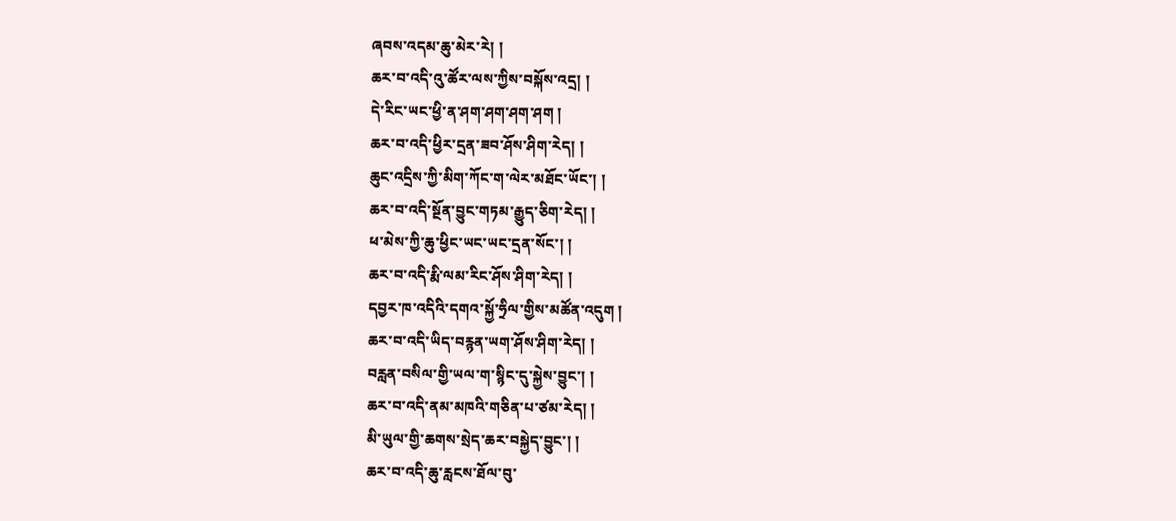ཞབས་འདམ་ཆུ་མེར་རེ། །
ཆར་བ་འདི་འུ་ཚོར་ལས་ཀྱིས་བསྐོས་འདྲ། །
དེ་རིང་ཡང་ཕྱི་ན་ཤག་ཤག་ཤག་ཤག །
ཆར་བ་འདི་ཕྱིར་དྲན་ཟབ་ཤོས་ཤིག་རེད། །
ཆུང་འདྲིས་ཀྱི་མིག་ཀོང་ག་ལེར་མཐོང་ཡོང་། །
ཆར་བ་འདི་སྔོན་བྱུང་གཏམ་རྒྱུད་ཅིག་རེད། །
ཕ་མེས་ཀྱི་ཆུ་ཕྱིང་ཡང་ཡང་དྲན་སོང་། །
ཆར་བ་འདི་རྨི་ལམ་རིང་ཤོས་ཤིག་རེད། །
དབྱར་ཁ་འདིའི་དགའ་སྐྱོ་ཧྲིལ་གྱིས་མཚོན་འདུག །
ཆར་བ་འདི་ཡིད་བརྙན་ཡག་ཤོས་ཤིག་རེད། །
བརླན་བསིལ་གྱི་ཡལ་ག་སྙིང་དུ་སྐྱེས་བྱུང་། །
ཆར་བ་འདི་ནམ་མཁའི་གཅིན་པ་ཙམ་རེད། །
མི་ཡུལ་གྱི་ཆགས་སྲེད་ཆར་བསྐྱེད་བྱུང་། །
ཆར་བ་འདི་ཆུ་རླངས་ཐོལ་བུ་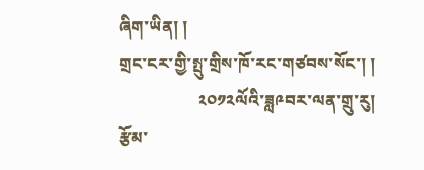ཞིག་ཡིན། །
གྲང་ངར་གྱི་སྤུ་གྲིས་ཁོ་རང་གཙབས་སོང་། །
                   ༢༠༡༢ལོའི་ཟླ༩བར་ལན་གྲུ་རུ།
རྩོམ་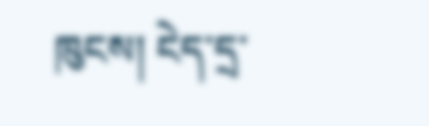ཁུངས། ངེད་དྲ་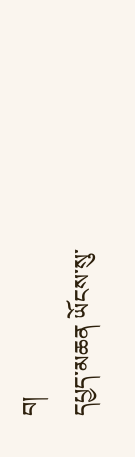བ།
དཔྱད་མཆན ཡོངས་སུ་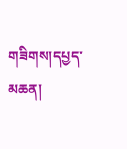གཟིགས།དཔྱད་མཆན།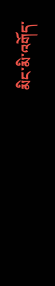མིང་མི་འགོད་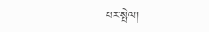པར་སྤེལ།